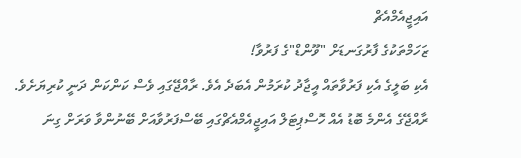އައިޖީއެމްއެޗް
ޒަހަމްތަކުގެ ފާރުގަނޑަށް "ވޫންޑް"ގެ ފަރުވާ!
އެކި ބަލީގެ އެކި ފަރުވާތައް އީޖާދު ކުރަމުން އެބަދެ އެވެ. ރާއްޖޭގައި ވެސް ކަންކަން ދަނީ ކުރިޔަށެވެ. ރާއްޖޭގެ އެންމެ ބޮޑު އެއް ހޮސްޕިޓަލް އައިޖީއެމްއެޗްގައި ބޭސްފަރުވާއަށް ބޭނުންވާ ވަރަށް ގިނަ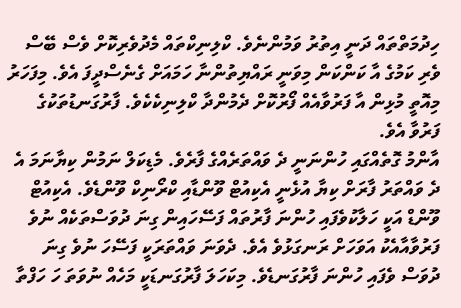ހިދުމަތްތައް ދަނީ އިތުރު ވަމުންނެވެ. ކްލިނިކްތައް މެދުވެރިކޮށް ވެސް ބޭސް ވެރި ކަމުގެ އާ ކަންކަން މިވަނީ ރައްޔިތުންނާ ހަމައަށް ގެނެސްދީފަ އެވެ. މިފަހަރު މިއޮތީ މުޅިން އާ ފަރުވާއެއް ފޯރުކޮށް ދެމުންދާ ކްލިނިކެކެވެ. ފާރުގަނޑުތަކުގެ ފަރުވާ އެވެ.
އާންމު ގޮތެއްގައި ހުންނަނީ ދެ ވައްތަރެއްގެ ފާރެވެ. މެޑިކަލް ނަމުން ކިޔާނަމަ އެ ދެ ވައްތަރު ފާރަށް ކިޔާ އުޅެނީ އެކިއުޓް ވޫންޑާއި ކްރޯނިކް ވޫންޑެވެ. އެކިއުޓް ވޫންޑް އަކީ ހަލާކުވެފައި ހުންނަ ފާރުތައް ފަސޭހައިން ގިނަ ދުވަސްތަކެއް ނުވެ ފަރުވާއާއެކު އަވަހަށް ރަނގަޅުވެ އެވެ. ދެވަނަ ވައްތަރަކީ ފަސޭހަ ނުވެ ގިނަ ދުވަސް ވެފައި ހުންނަ ފާރުގަނޑެވެ. މިކަހަލަ ފާރުގަނޑަކީ މަހެއް ނުވަތަ ހަ ހަފްތާ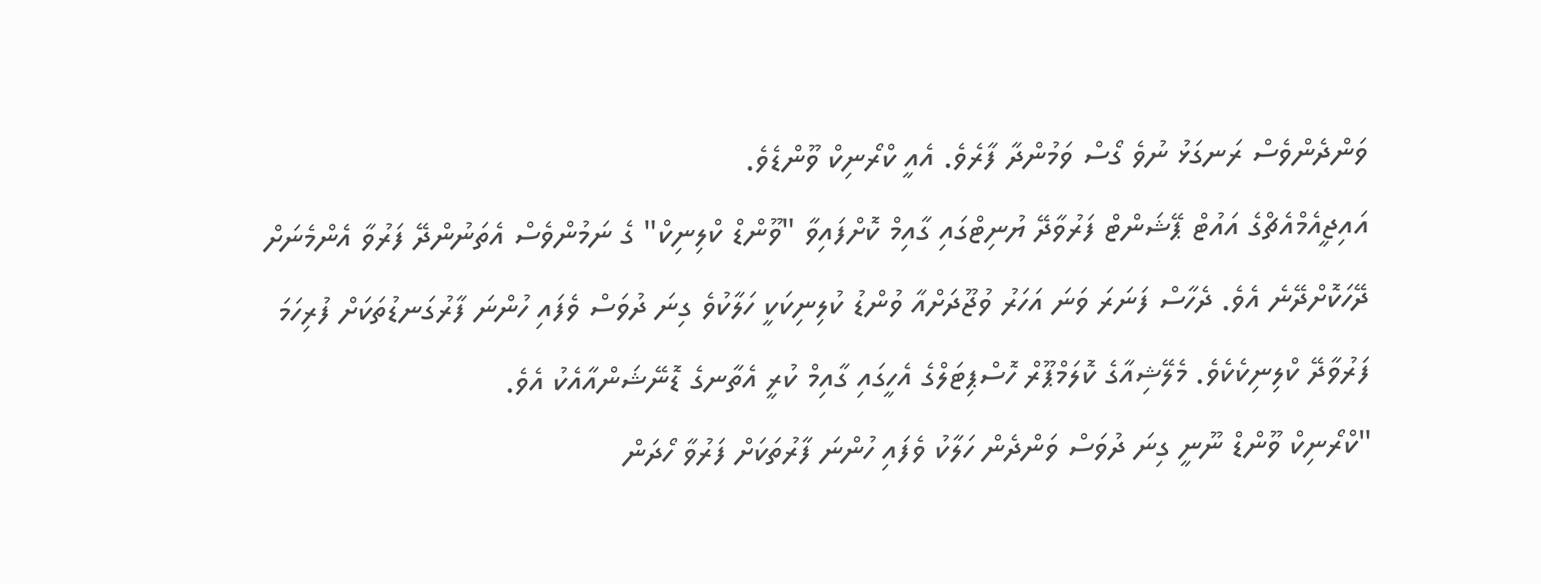ވަންދެންވެސް ރަނގަޅު ނުވެ ގޯސް ވަމުންދާ ފާރެވެ. އެއީ ކްރޯނިކް ވޫންޑެވެ.
އައިޖީއެމްއެޗްގެ އައުޓް ޕޭޝަންޓް ފަރުވާދޭ ޔުނިޓްގައި ގާއިމް ކޮށްފައިވާ "ވޫންޑް ކްލިނިކް" ގެ ނަމުންވެސް އެތަނުންދޭ ފަރުވާ އެންމެނަށް ދޭހަކޮށްދޭނެ އެވެ. ދެހާސް ފަނަރަ ވަނަ އަހަރު ވުޖޫދަށްއާ ވުންޑު ކުލިނިކަކީ ހަލާކުވެ ގިނަ ދުވަސް ވެފައި ހުންނަ ފާރުގަނޑުތަކަށް ފުރިހަމަ ފަރުވާދޭ ކްލިނިކެކެވެ. މެލޭޝިއާގެ ކޮލަމްޕޫރް ހޮސްޕިޓަލްގެ އެހީގައި ގާއިމް ކުރީ އެތާނގެ ޑޮނޭޝަންއާއެކު އެވެ.
"ކްރޯނިކް ވޫންޑް ނޫނީ ގިނަ ދުވަސް ވަންދެން ހަލާކު ވެފައި ހުންނަ ފާރުތަކަށް ފަރުވާ ހޯދަން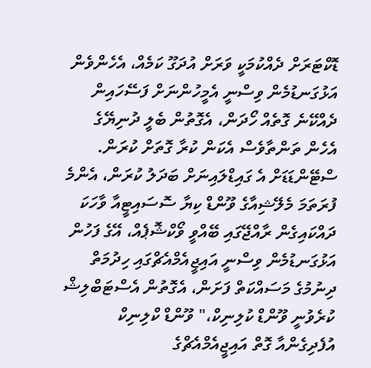ޑޮކްޓަރަށް ދެއްކުމަކީ ވަރަށް އުދަގޫ ކަމެއް، އެހެންވެން އަޅުގަނޑުމެން ވިސްނީ އެމީހުންނަށް ފަސޭހައިން ދެއްކޭނެ ގޮތެއް ހޯދަން، އެގޮތުން ބެލީ ދުނިޔޭގެ އެހެން ތަންތާވެސް އެކަން ކުރާ ގޮތަށް ކުރަން. ސްޓޭންޑަޑަށް އެ ގައިޑްލައިނަށް ބަދަލު ކުރަން، އެންމެ ފުރަތަމަ މެލޭޝިއާގެ ވޫންޑް ކިޔާ ސޮސައިޓީއާ ވާހަކަ ދައްކައިގެން ރާއްޖޭގައި ބޭއްވީ ވޯކްޝޮޕެއް، އޭގެ ފަހުން އަޅުގަނޑުމެން ވިސްނީ އައިޖީއެމްއެޗްގައި ހިދުމަތް ދިނުމުގެ މަސައްކަތް ފަށަން، އެގޮތުން އެސްޓަބްލިޝް ކުރެވުނީ ވޫންޑް ކުލިނިކް،" ވޫންޑް ކްލިނިކް އުފެދިގެންއާ ގޮތް އައިޖީއެމްއެޗްގެ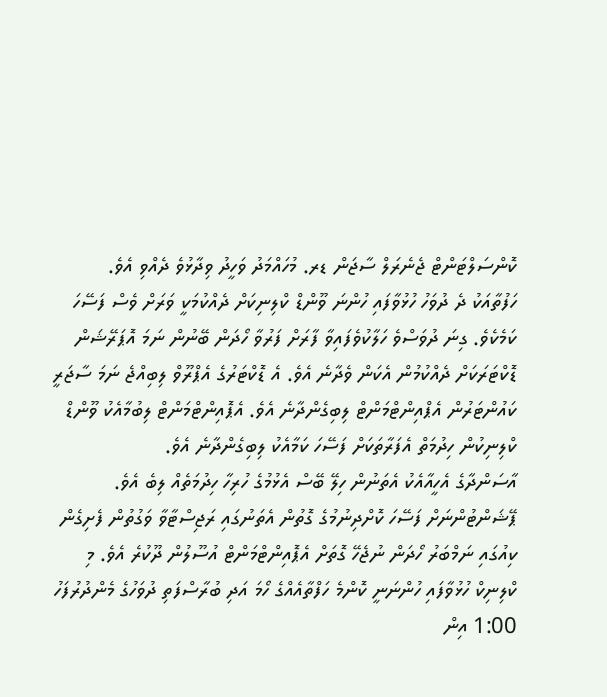ކޮންސަލްޓަންޓް ޖެނެރަލް ސާޖަން ޑރ. މުހައްމަދު ވަހީދު ވިދާޅުވެ ދެއްވި އެވެ.
ހަފުތާއަކު ދެ ދުވަހު ހުޅުވާފައި ހުންނަ ވޫންޑް ކްލިނިކަށް ދެއްކުމަކީ ވަރަށް ވެސް ފަސޭހަ ކަމެކެވެ. ގިނަ ދުވަސްވެ ހަލާކުވެފައިވާ ފާރަށް ފަރުވާ ހޯދަން ބޭނުން ނަމަ އޮޕަރޭޝަން ޑޮކްޓަރަކަށް ދެއްކުމުން އެކަން ވެދާނެ އެވެ. އެ ޑޮކްޓަރުގެ އެޕްރޫވް ލިބިއްޖެ ނަމަ ސާޖަރީ ކައުންޓަރުން އެޕްއިންޓްމަންޓް ލިބިގެންދާނެ އެވެ. އެޕޮއިންޓްމަންޓް ލިބުމާއެކު ވޫންޑް ކްލިނިކުން ހިދުމަތް އެފަރާތަކަށް ފަސޭހަ ކަމާއެކު ލިބިގެންދާނެ އެވެ.
އާސަންދާގެ އެހީއާއެކު އެތަނުން ހިލޭ ބޭސް އެޅުމުގެ ހުރިހާ ހިދުމަތެއް ލިބެ އެވެ. ޕޭޝަންޓުންނަށް ފަސޭހަ ކޮށްދިނުމުގެ ގޮތުން އެތަނުގައި ރަޖިސްޓާވާ ވަގުތުން ފެށިގެން ކިއުގައި ނަމްބަރު ހޯދަން ނުޖެހޭ ގޮތަށް އެޕޮއިންޓްމަންޓް އުސޫލުން ދޫކުރެ އެވެ. މި ކްލިނިކް ހުޅުވާފައި ހުންނަނީ ކޮންމެ ހަފްތާއެއްގެ ހޯމަ އަދި ބުރާސްފަތި ދުވަހުގެ މެންދުރުފަހު 1:00 އިން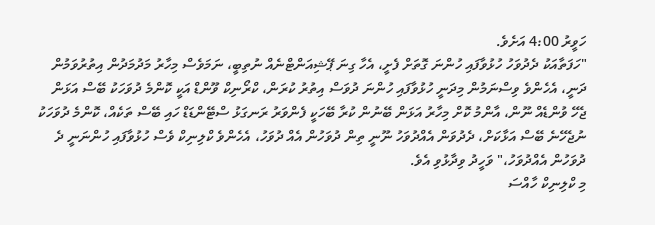ހަވީރު 4:00 އަށެވެ.
"ހަފަތާއަކު ދެދުވަހު ހުޅުވާފައި ހުންނަ ގޮތަށް ފެށީ، އެހާ ގިނަ ޕޭޝިއަންޓްނެއް ނުތިބީ، ނަމަވެސް މިހާރު މަދުމަދުން އިތުރުވަމުން ދަނީ، އެހެންވެ ވިސްނަމުން މިދަނީ ހުޅުވާފައި ހުންނަ ދުވަސް އިތުރު ކުރަން، ކްރޯނިކް ވޫންޑް އަކީ ކޮންމެ ދުވަހަކު ބޭސް އަޅަން ޖެހޭ ވުންޑެއް ނޫން، އާންމު ކޮށް މިހާރު އަޅަން ބޭނުން ކުރާ ބޭހަކީ ފެންވަރު ރަނގަޅު ސްޓޭންޑަޑް ހައި ބޭސް ތަކެއް، ކޮންމެ ދުވަހަކު ނުޖެހޭނެ ބޭސް އަޅާކަށް، ދެދުވަން އެއްދުވަހު ނޫނީ ތިން ދުވަހުން އެއް ދުވަހު، އެހެންވެ ކްލިނިކް ވެސް ހުޅުވާފައި ހުންނަނީ ދެ ދުވަހުން އެއްދުވަހު،" ވަހީދު ވިދާޅުވި އެވެ.
މި ކްލިނިކް ހާއްސަ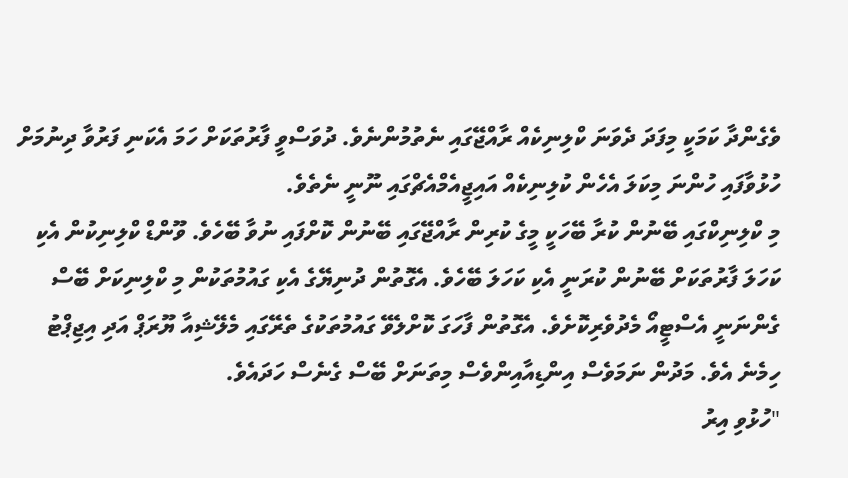ވެގެންދާ ކަމަކީ މިފަދަ ދެވަނަ ކްލިނިކެއް ރާއްޖޭގައި ނެތުމުންނެވެ. ދުވަސްވީ ފާރުތަކަށް ހަމަ އެކަނި ފަރުވާ ދިނުމަށް ހުޅުވާފައި ހުންނަ މިކަލަ އެހެން ކުލިނިކެއް އައިޖީއެމްއެޗްގައި ނޫނީ ނެތެވެ.
މި ކްލިނިކްގައި ބޭނުން ކުރާ ބޭހަކީ މީގެ ކުރިން ރާއްޖޭގައި ބޭނުން ކޮށްފައި ނުވާ ބޭހެވެ. ވޫންޑް ކްލިނިކުން އެކި ކަހަލަ ފާރުތަކަށް ބޭނުން ކުރަނީ އެކި ކަހަލަ ބޭހެވެ. އެގޮތުން ދުނިޔޭގެ އެކި ގައުމުތަކުން މި ކްލިނިކަށް ބޭސް ގެންނަނީ އެސްޓީއޯ މެދުވެރިކޮށެވެ. އެގޮތުން ފާހަގަ ކޮށްލެވޭ ގައުމުތަކުގެ ތެރޭގައި މެލޭޝިއާ ޔޫރަޕް އަދި އިޖިޕްޓު ހިމެނެ އެވެ. މަދުން ނަމަވެސް އިންޑިއާއިންވެސް މިތަނަށް ބޭސް ގެނެސް ހަދައެވެ.
"ހުޅުވި އިރު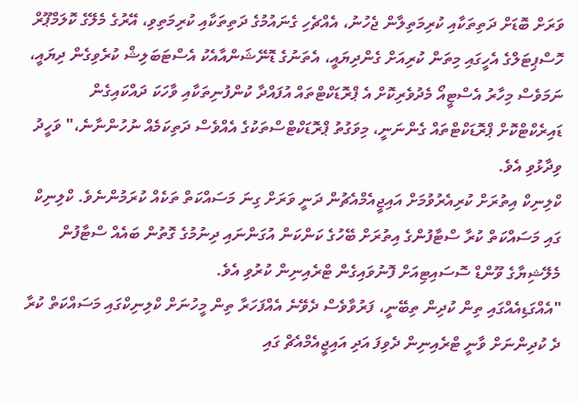ވަރަށް ބޮޑަށް ދަތިތަކާއި ކުރިމަތިލާން ޖެހުނު، އެއްޗެހި ގެނައުމުގެ ދަތިތަކާއި ކުރިމަތިވި، އޭރުގެ މެލޭގެ ކޮލަމްޕޫރް ހޮސްޕިޓަލްގެ އެހީގައި މިތަން ކުރިއަށް ގެންދިޔައީ، އެތަނުގެ ޑޮނޭޝަންއާއެކު އެސްޓަބަލިޝް ކުރެވިގެން ދިޔައީ، ނަމަވެސް މިހާރު އެސްޓީއޯ މެދުވެރިކޮށް އެ ޕްރޮޑަކްޓްތައް އުފައްދާ ކުންފުނިތަކާއި ވާހަކަ ދައްކައިގެން ޑައިރެކްޓްކޮށް ޕްރޮޑަކްޓްތައް ގެންނަނީ، މިވަގުތު ޕްރޮޑަކްޓްސްތަކުގެ އެއްވެސް ދަތިކަމެއް ނުހުންނާނެ،" ވަހީދު ވިދާޅުވި އެވެ.
ކްލިނިކް އިތުރަށް ކުރިއެރުވުމަށް އައިޖީއެމްއެޗުން ދަނީ ވަރަށް ގިނަ މަސައްކަތް ތަކެއް ކުރަމުންނެވެ. ކްލިނިކް ގައި މަސައްކަތް ކުރާ ސްޓާފުންގެ އިތުރަށް ބޭހުގެ ކަންކަން އުގަންނައި ދިނުމުގެ ގޮތުން ބައެއް ސްޓާފުން މެލޭޝިޔާގެ ވޫންޑް ސޮސައިޓިއަށް ފޮނުވައިގެން ޓްރެއިނިން ކުރުވި އެވެ.
"އެއްގަޑިއެއްގައި ތިން ކުދިން ތިބޭނީ، ފަރުވާވެސް ދެވޭނެ އެއްފަހަރާ ތިން މީހުނަށް ކްލިނިކްގައި މަސައްކަތް ކުރާ ދެ ކުދިންނަށް ވާނީ ޓްރެއިނިން ދެވިފަ އަދި އައިޖީއެމްއެޗް ގައި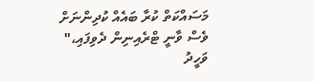މަސައްކަތް ކުރާ ބައެއް ކުދިންނަށް ވެސް ވާނީ ޓްރެއިނިން ދެވިފައި،" ވަހީދު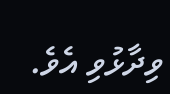ވިދާޅުވި އެވެ.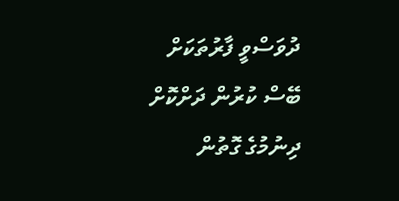ދުވަސްވީ ފާރުތަކަށް ބޭސް ކުރުން ދަށްކޮށް ދިނުމުގެ ގޮތުން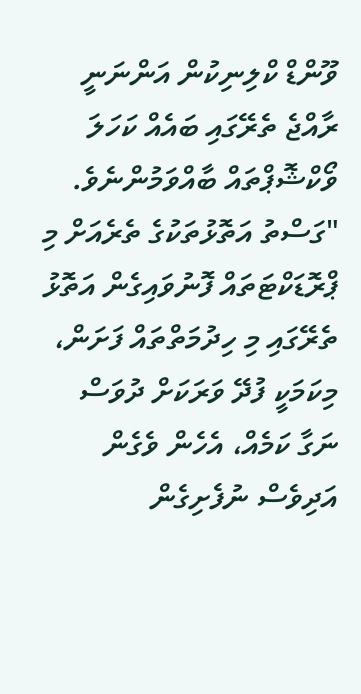ވޫންޑް ކްލިނިކުން އަންނަނީ ރާއްޖެ ތެރޭގައި ބައެއް ކަހަލަ ވޯކްޝޮޕްތައް ބާއްވަމުންނެވެ.
"ގަސްތު އަތޮޅުތަކުގެ ތެރެއަށް މި ޕްރޮޑަކްޓަތައް ފޮނުވައިގެން އަތޮޅު ތެރޭގައި މި ހިދުމަތްތައް ފަށަން، މިކަމަކީ ފުދޭ ވަރަކަށް ދުވަސް ނަގާ ކަމެއް، އެހެން ވެގެން އަދިވެސް ނުފެށިގެން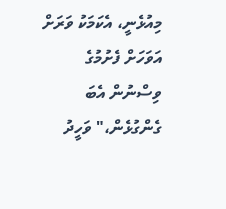މިއުޅެނީ، އެކަމަކު ވަރަށް އަވަހަށް ފެށުމުގެ ވިސްނުން އެބަ ގެންގުޅެން،" ވަހީދު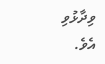ވިދާޅުވި އެވެ.